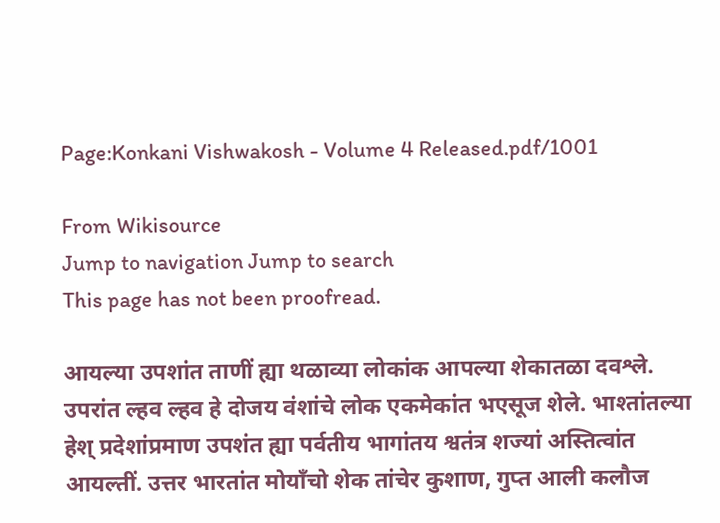Page:Konkani Vishwakosh - Volume 4 Released.pdf/1001

From Wikisource
Jump to navigation Jump to search
This page has not been proofread.

आयल्या उपशांत ताणीं ह्या थळाव्या लोकांक आपल्या शेकातळा दवश्ले. उपरांत ल्हव ल्हव हे दोजय वंशांचे लोक एकमेकांत भएसूज शेले. भाश्तांतल्या हेश् प्रदेशांप्रमाण उपशंत ह्या पर्वतीय भागांतय श्वतंत्र शज्यां अस्तित्वांत आयल्तीं. उत्तर भारतांत मोयाँचो शेक तांचेर कुशाण, गुप्त आली कलौज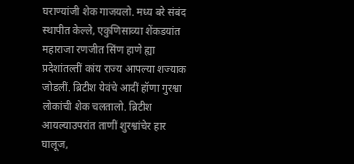घराण्यांजी शेक गाजयलो. मध्य बरे संबंद स्थापीत केल्ले, एकुणिसाव्या शेंकडयांत महाराजा रणजीत सिंण हाणे ह्या प्रदेशांतल्तीं कांय राज्य आपल्या शज्याक जोडलीं. ब्रिटीश येवंचे आदीं हॉणा गुरश्वा लोकांची शेक चलतालो. ब्रिटीश आयल्याउपरांत ताणीं शुरश्वांचेर हार घालूज,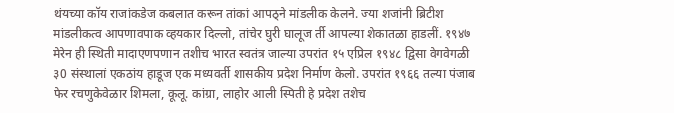थंयच्या कॉय राजांकडेज कबलात करून तांकां आपठ्ने मांडलीक केलने. ज्या शजांनी ब्रिटीश मांडलीकत्व आपणावपाक व्हयकार दिल्लो, तांचेर घुरी घालूज र्ती आपल्या शेकातळा हाडलीं. १९४७ मेरेन ही स्थिती मादाएणपणान तशीच भारत स्वतंत्र जाल्या उपरांत १५ एप्रिल १९४८ द्विसा वेगवेगळी ३0 संस्थालां एकठांय हाडूज एक मध्यवर्ती शासकीय प्रदेश निर्माण केलो. उपरांत १९६६ तल्या पंजाब फेर रचणुकेवेळार शिमला, कूलू. कांग्रा, लाहोर आली स्पिती हे प्रदेश तशेच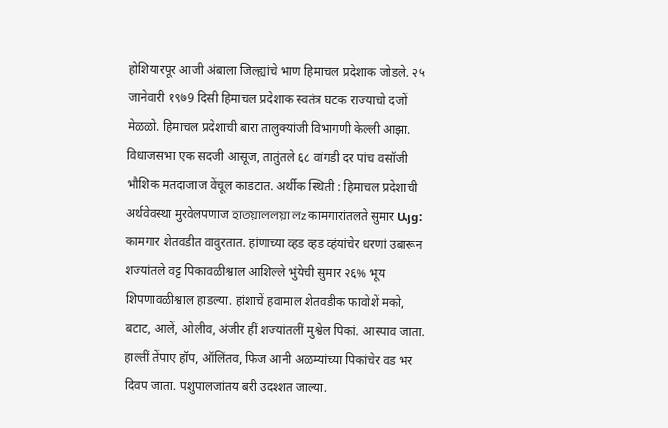होशियारपूर आजी अंबाला जिल्ह्यांचे भाण हिमाचल प्रदेशाक जोडले. २५ जानेवारी १९७9 दिसी हिमाचल प्रदेशाक स्वतंत्र घटक राज्याचो दजों मेळळो. हिमाचल प्रदेशाची बारा तालुक्यांजी विभागणी केल्ली आझा. विधाजसभा एक सदजी आसूज, तातुंतले ६८ वांगडी दर पांच वसॉजी भौशिक मतदाजाज वेंचूल काडटात. अर्थीक स्थिती : हिमाचल प्रदेशाची अर्थवेवस्था मुरवेलपणाज হাতয়াললয়া লz कामगारांतलते सुमार Այց: कामगार शेतवडीत वावुरतात. हांणाच्या व्हड व्हड व्हंयांचेर धरणां उबारून शज्यांतले वट्ट पिकावळीश्वाल आशिल्ले भुंयेची सुमार २६% भूय शिपणावळीश्वाल हाडल्या. हांशाचें हवामाल शेतवडीक फावोशें मको, बटाट, आलें, ओलीव, अंजीर हीं शज्यांतलीं मुश्वेल पिकां. आस्पाव जाता. हाल्तीं तेंपाए हॉप, ऑलिंतव, फिज आनी अळम्यांच्या पिकांचेर वड भर दिवप जाता. पशुपालजांतय बरी उदश्शत जाल्या.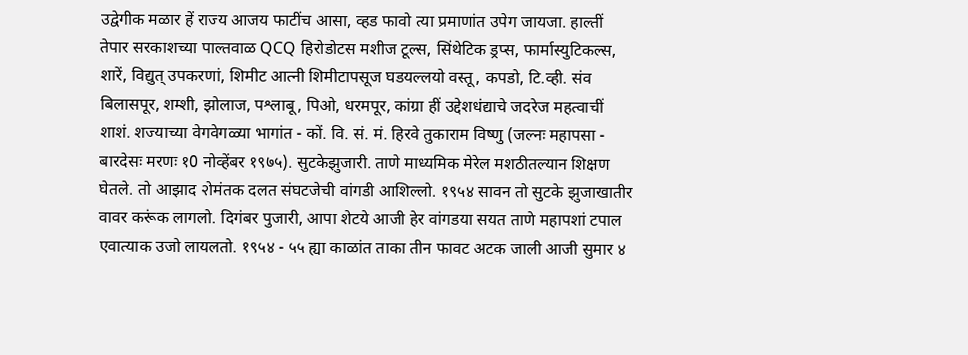उद्वेगीक मळार हें राज्य आजय फाटींच आसा, व्हड फावो त्या प्रमाणांत उपेग जायजा. हाल्तीं तेपार सरकाशच्या पाल्तवाळ QCQ हिरोडोटस मशीज टूल्स, सिंथेटिक ड्रप्स, फार्मास्युटिकल्स, शारें, विद्युत् उपकरणां, शिमीट आत्नी शिमीटापसूज घडयल्लयो वस्तू, कपडो, टि.व्ही. संव बिलासपूर, शम्शी, झोलाज, पश्लाबू, पिओ, धरमपूर, कांग्रा हीं उद्देशधंद्याचे जदरेज महत्वाचीं शाशं. शज्याच्या वेगवेगळ्या भागांत - कों. वि. सं. मं. हिरवे तुकाराम विष्णु (जल्नः महापसा - बारदेसः मरणः १0 नोव्हेंबर १९७५). सुटकेझुजारी. ताणे माध्यमिक मेरेल मशठीतल्यान शिक्षण घेतले. तो आझाद २ोमंतक दलत संघटजेची वांगडी आशिल्लो. १९५४ सावन तो सुटके झुजाखातीर वावर करूंक लागलो. दिगंबर पुजारी, आपा शेटये आजी हेर वांगडया सयत ताणे महापशां टपाल एवात्याक उजो लायलतो. १९५४ - ५५ ह्या काळांत ताका तीन फावट अटक जाली आजी सुमार ४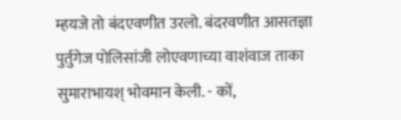म्हयजे तो बंदएवणीत उरलो. बंदरवणीत आसतज्ञा पुर्तुगेज पोलिसांजी लोएवणाच्या वाशंवाज ताका सुमाराभायश् भोवमान केली. - कों,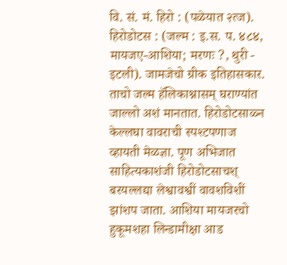वि. सं. मं. हिरो : (पळेयात २त्ज). हिरोडोटस : (जल्म : इ.स. प. ४८४, मायजए-आशिया; मरणः ?, थुरी - इटली). जामजेचो ग्रीक इतिहासकार. ताचो जल्म हॅलिकाश्नासम् घराण्यांत जाल्लो अशं मानतात. हिरोडोटसाळ्न केल्लघा वावराची स्पश्टपणाज व्हायती मेळज्ञा. पूण अभिजात साहित्यकाशंजी हिरोडोटसाचश् बरयल्लद्या लेश्वावश्वीं वावशविशीं झांशप जाता. आशिया मायजरचो हुकूमशहा लिन्डामीक्षा आड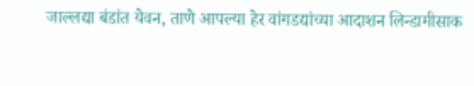जाल्लद्या बंडांत येवन, ताणे आपल्या हेर वांगडद्यांच्या आदाशन लिन्डामीसाक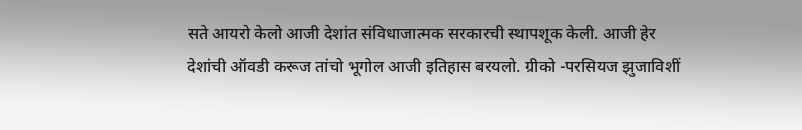सते आयरो केलो आजी देशांत संविधाजात्मक सरकारची स्थापशूक केली. आजी हेर देशांची ऑवडी करूज तांचो भूगोल आजी इतिहास बरयलो. ग्रीको -परसियज झुजाविशीं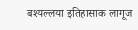बश्यल्लया इतिहासाक लागूज